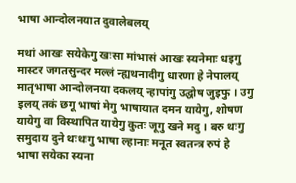भाषा आन्दोलनयात दुवालेबलय्

मथां आखः सयेकेगु खःसा मांभासं आखः स्यनेमाः धइगु मास्टर जगतसुन्दर मल्लं न्ह्यथनादीगु धारणा हे नेपालय् मातृभाषा आन्दोलनया दकलय् न्हापांगु उद्घोष जुइफु । उगु इलय् तकं छगू भाषां मेगु भाषायात दमन यायेगु, शोषण यायेगु वा विस्थापित यायेगु कुतः जूगु खने मदु । बरु थःगु समुदाय दुने थःथःगु भाषा ल्हानाः मनूत स्वतन्त्र रुपं हे भाषा सयेका स्यना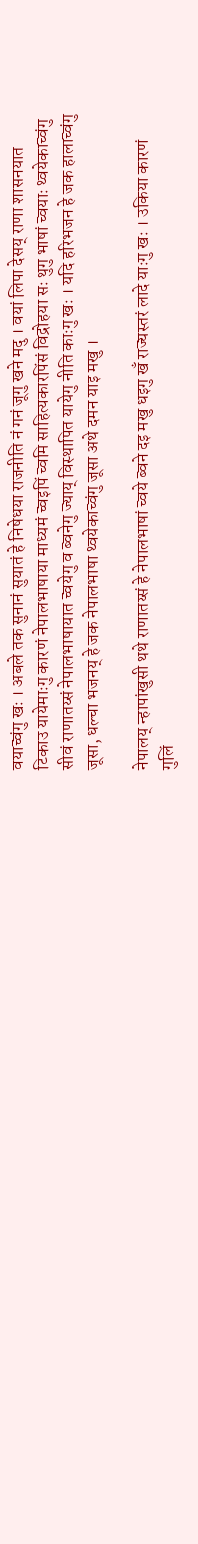वयाच्वंगु खः । अबले तक सुनानं सुयातं हे निषेधया राजनीति नं गनं जूगु खने मदु । वयां लिपा देसय् राणा शासनयात टिकाउ यायेमाःगु कारणं नेपालभाषाया माध्यमं च्वइपिं च्वमि साहित्यकारपिंसं विद्रोहया सः थुगु भाषां च्वयाः थ्वयेकाच्वंगु सीवं राणातय्सं नेपालभाषायात च्वयेगु व ब्वनेगु ज्याय् विस्थापित यायेगु नीति काःगु खः । यदि हरिभजन हे जक हालाच्वंगु जूसा, धल्चा भजनय् हे जक नेपालभाषा थ्वयेकाच्वंगु जूसा अथे दमन याइ मखु ।

नेपालय् न्हापांखुसी थथे राणातय्सं हे नेपालभाषां च्वये ब्वने दइ मखु धइगु खँ राज्यस्तरं लादे याःगु खः । उकिया कारणं गुलिं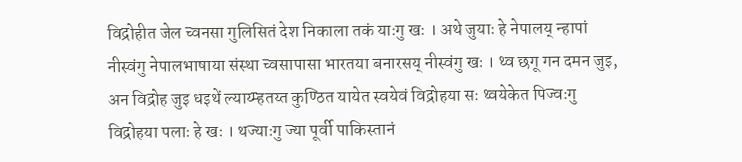विद्रोहीत जेल च्वनसा गुलिसितं देश निकाला तकं याःगु खः । अथे जुयाः हे नेपालय् न्हापां नीस्वंगु नेपालभाषाया संस्था च्वसापासा भारतया बनारसय् नीस्वंगु खः । थ्व छगू गन दमन जुइ, अन विद्रोह जुइ धइथें ल्याय्म्हतय्त कुण्ठित यायेत स्वयेवं विद्रोहया सः थ्वयेकेत पिज्वःगु विद्रोहया पलाः हे खः । थज्याःगु ज्या पूर्वी पाकिस्तानं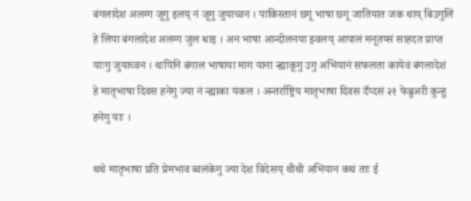बंगलादेश अलग्ग जूगु इलय् नं जूगु जुयाच्वन । पाकिस्तानं छगू भाषा छगू जातियात जक थाय् बिउगुलिं हे लिपा बंगलादेश अलग्ग जुल धाइ । अन भाषा आन्दोलनया झ्वलय् आपालं मनूतय्सं साहदत प्राप्त याःगु जुयाच्वन । थःपिनि बंगाल भाषाया माग याना न्ह्याकूगु उगु अभियानं सफलता कायेवं बंगलादेशं हे मातृभाषा दिवस हनेगु ज्या नं न्ह्याका यंकल । अन्तर्राष्ट्रिय मातृभाषा दिवस दँय्दसं २१ फेब्रुअरी कुन्हु हनेगु याः ।

थथे मातृभाषा प्रति प्रेमभाव ब्वलंकेगु ज्या देश विदेसय् थीथी अभियान कथं ताः ई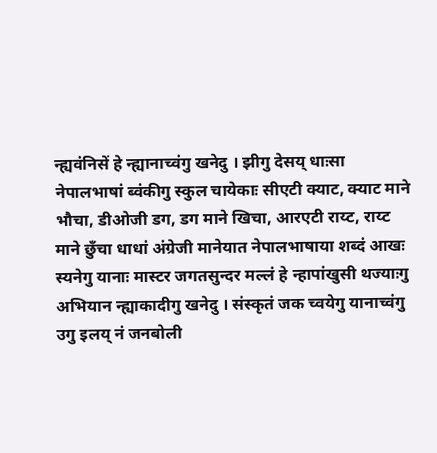न्ह्यवंनिसें हे न्ह्यानाच्वंगु खनेदु । झीगु देसय् धाःसा नेपालभाषां ब्वंकीगु स्कुल चायेकाः सीएटी क्याट, क्याट माने भौचा, डीओजी डग, डग माने खिचा, आरएटी राय्ट, राय्ट माने छुँचा धाधां अंग्रेजी मानेयात नेपालभाषाया शब्दं आखः स्यनेगु यानाः मास्टर जगतसुन्दर मल्लं हे न्हापांखुसी थज्याःगु अभियान न्ह्याकादीगु खनेदु । संस्कृतं जक च्वयेगु यानाच्वंगु उगु इलय् नं जनबोली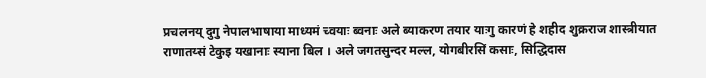प्रचलनय् दुगु नेपालभाषाया माध्यमं च्वयाः ब्वनाः अले ब्याकरण तयार याःगु कारणं हे शहीद शुक्रराज शास्त्रीयात राणातय्सं टेकुइ यखानाः स्याना बिल । अले जगतसुन्दर मल्ल, योगबीरसिं कसाः, सिद्धिदास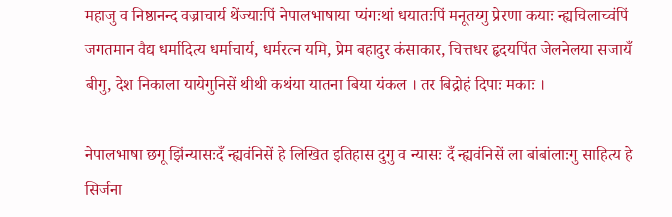महाजु व निष्ठानन्द वज्राचार्य थेंज्याःपिं नेपालभाषाया प्यंगःथां धयातःपिं मनूतय्गु प्रेरणा कयाः न्ह्यचिलाच्वंपिं जगतमान वैद्य धर्मादित्य धर्माचार्य, धर्मरत्न यमि, प्रेम बहादुर कंसाकार, चित्तधर हृदयपिंत जेलनेलया सजायँ बीगु, देश निकाला यायेगुनिसें थीथी कथंया यातना बिया यंकल । तर बिद्रोहं दिपाः मकाः ।

नेपालभाषा छगू झिंन्यासःदँ न्ह्यवंनिसें हे लिखित इतिहास दुगु व न्यासः दँ न्ह्यवंनिसें ला बांबांलाःगु साहित्य हे सिर्जना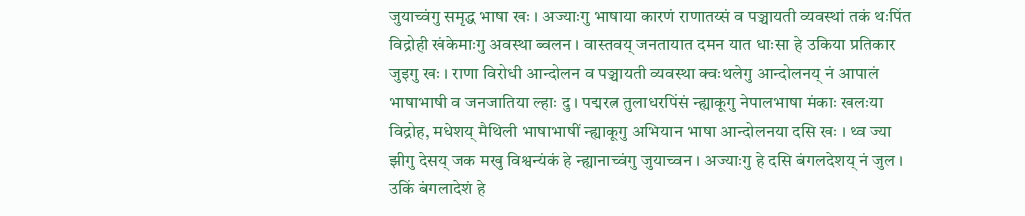जुयाच्वंगु समृद्ध भाषा खः । अज्याःगु भाषाया कारणं राणातय्सं व पञ्चायती व्यवस्थां तकं थःपिंत विद्रोही खंकेमाःगु अवस्था ब्वलन । वास्तवय् जनतायात दमन यात धाःसा हे उकिया प्रतिकार जुइगु खः । राणा विरोधी आन्दोलन व पञ्चायती व्यवस्था क्वःथलेगु आन्दोलनय् नं आपालं भाषाभाषी व जनजातिया ल्हाः दु । पद्मरत्न तुलाधरपिंसं न्ह्याकूगु नेपालभाषा मंकाः खलःया विद्रोह, मधेशय् मैथिली भाषाभाषीं न्ह्याकूगु अभियान भाषा आन्दोलनया दसि खः । थ्व ज्या झीगु देसय् जक मखु विश्वन्यंकं हे न्ह्यानाच्वंगु जुयाच्वन । अज्याःगु हे दसि बंगलदेशय् नं जुल । उकिं बंगलादेशं हे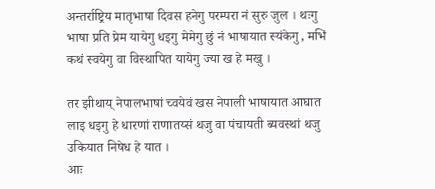अन्तर्राष्ट्रिय मातृभाषा दिवस हनेगु परम्परा नं सुरु जुल । थःगु भाषा प्रति प्रेम यायेगु धइगु मेमेगु छुं नं भाषायात स्यंकेगु, मभिं कथं स्वयेगु वा विस्थापित यायेगु ज्या ख हे मखु ।

तर झीथाय् नेपालभाषां च्वयेवं खस नेपाली भाषायात आघात लाइ धइगु हे धारणां राणातय्सं थजु वा पंचायती ब्यवस्थां थजु उकियात निषेध हे यात ।
आः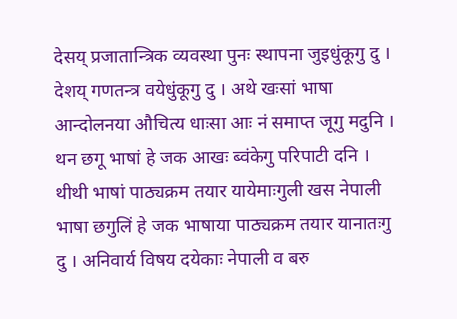देसय् प्रजातान्त्रिक व्यवस्था पुनः स्थापना जुइधुंकूगु दु । देशय् गणतन्त्र वयेधुंकूगु दु । अथे खःसां भाषा आन्दोलनया औचित्य धाःसा आः नं समाप्त जूगु मदुनि । थन छगू भाषां हे जक आखः ब्वंकेगु परिपाटी दनि । थीथी भाषां पाठ्यक्रम तयार यायेमाःगुली खस नेपाली भाषा छगुलिं हे जक भाषाया पाठ्यक्रम तयार यानातःगु दु । अनिवार्य विषय दयेकाः नेपाली व बरु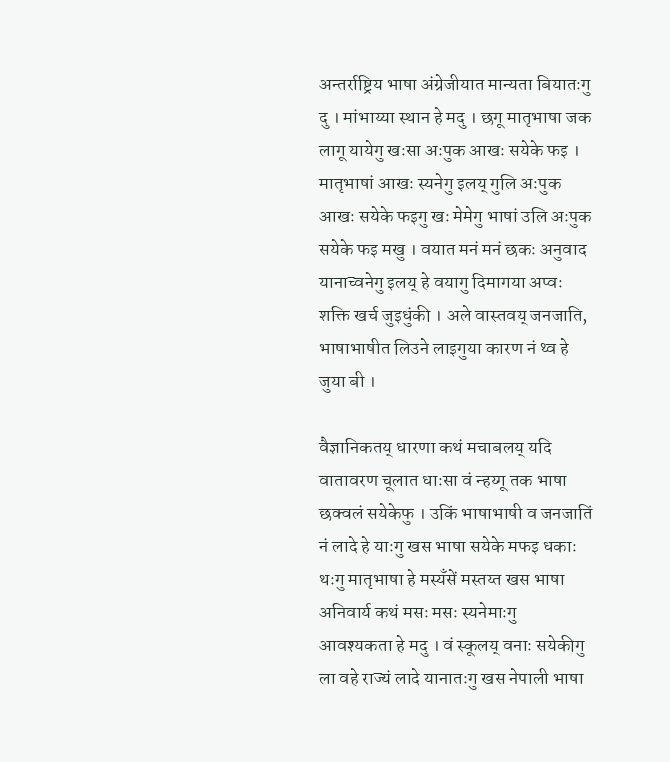अन्तर्राष्ट्रिय भाषा अंग्रेजीयात मान्यता बियातःगु दु । मांभाय्या स्थान हे मदु । छगू मातृभाषा जक लागू यायेगु खःसा अःपुक आखः सयेके फइ । मातृभाषां आखः स्यनेगु इलय् गुलि अःपुक आखः सयेके फइगु खः मेमेगु भाषां उलि अःपुक सयेके फइ मखु । वयात मनं मनं छकः अनुवाद यानाच्वनेगु इलय् हे वयागु दिमागया अप्वः शक्ति खर्च जुइधुंकी । अले वास्तवय् जनजाति, भाषाभाषीत लिउने लाइगुया कारण नं थ्व हे जुया बी ।

वैज्ञानिकतय् धारणा कथं मचाबलय् यदि वातावरण चूलात धाःसा वं न्हय्गू तक भाषा छक्वलं सयेकेफु । उकिं भाषाभाषी व जनजातिं नं लादे हे याःगु खस भाषा सयेके मफइ धकाः थःगु मातृभाषा हे मस्यँसें मस्तय्त खस भाषा अनिवार्य कथं मसः मसः स्यनेमाःगु आवश्यकता हे मदु । वं स्कूलय् वनाः सयेकीगु ला वहे राज्यं लादे यानातःगु खस नेपाली भाषा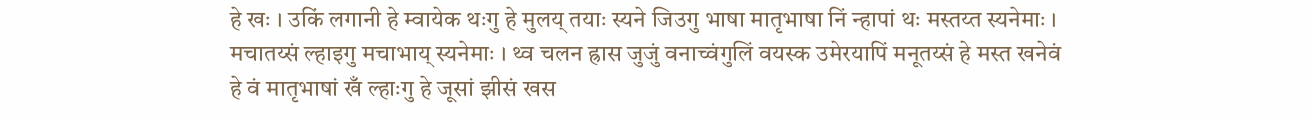हे खः । उकिं लगानी हे म्वायेक थःगु हे मुलय् तयाः स्यने जिउगु भाषा मातृभाषा निं न्हापां थः मस्तय्त स्यनेमाः । मचातय्सं ल्हाइगु मचाभाय् स्यनेमाः । थ्व चलन ह्रास जुजुं वनाच्वंगुलिं वयस्क उमेरयापिं मनूतय्सं हे मस्त खनेवं हे वं मातृभाषां खँ ल्हाःगु हे जूसां झीसं खस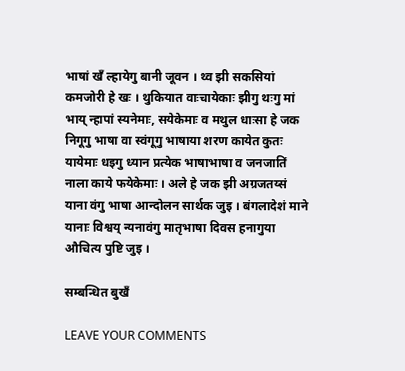भाषां खँ ल्हायेगु बानी जूवन । थ्व झी सकसियां कमजोरी हे खः । थुकियात वाःचायेकाः झीगु थःगु मां भाय् न्हापां स्यनेमाः, सयेकेमाः व मथुल धाःसा हे जक निगूगु भाषा वा स्वंगूगु भाषाया शरण कायेत कुतः यायेमाः धइगु ध्यान प्रत्येक भाषाभाषा व जनजातिं नाला काये फयेकेमाः । अले हे जक झी अग्रजतय्सं याना वंगु भाषा आन्दोलन सार्थक जुइ । बंगलादेशं माने यानाः विश्वय् न्यनावंगु मातृभाषा दिवस हनागुया औचित्य पुष्टि जुइ ।

सम्बन्धित बुखँ

LEAVE YOUR COMMENTS